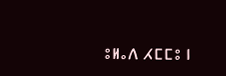ⵓⵍⴰⴷ ⵃⵎⵎⵓ ⵏ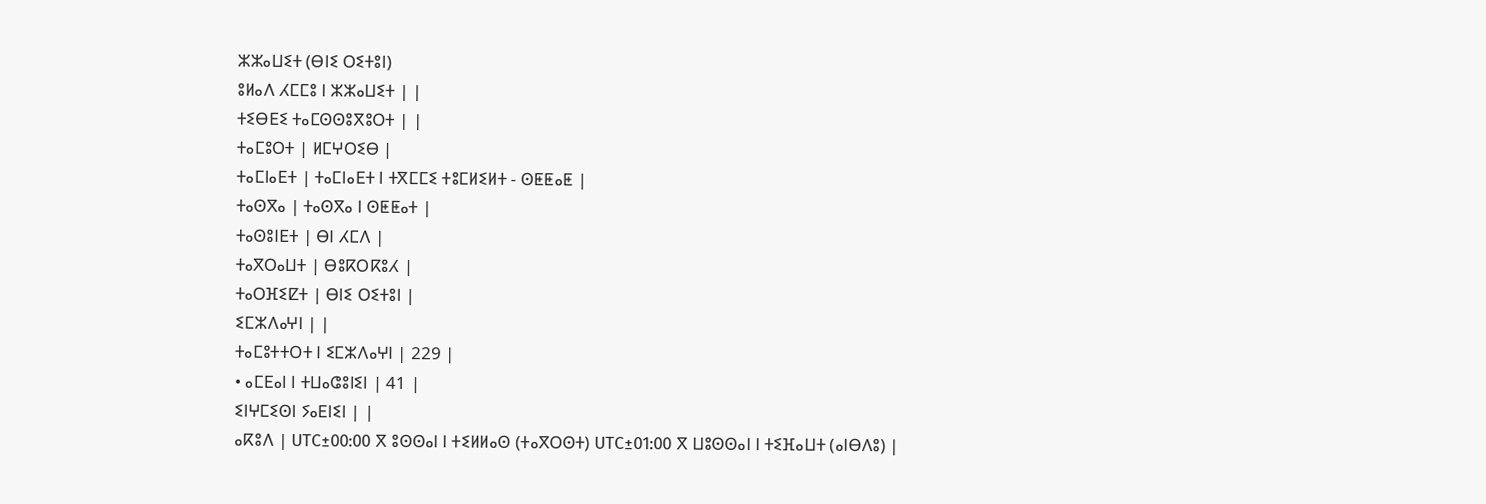ⵣⵣⴰⵡⵉⵜ (ⴱⵏⵉ ⵔⵉⵜⵓⵏ)
ⵓⵍⴰⴷ ⵃⵎⵎⵓ ⵏ ⵣⵣⴰⵡⵉⵜ | |
ⵜⵉⴱⴹⵉ ⵜⴰⵎⵙⵙⵓⴳⵓⵔⵜ | |
ⵜⴰⵎⵓⵔⵜ | ⵍⵎⵖⵔⵉⴱ |
ⵜⴰⵎⵏⴰⴹⵜ | ⵜⴰⵎⵏⴰⴹⵜ ⵏ ⵜⴳⵎⵎⵉ ⵜⵓⵎⵍⵉⵍⵜ - ⵙⵟⵟⴰⵟ |
ⵜⴰⵙⴳⴰ | ⵜⴰⵙⴳⴰ ⵏ ⵙⵟⵟⴰⵜ |
ⵜⴰⵙⵓⵏⴹⵜ | ⴱⵏ ⵃⵎⴷ |
ⵜⴰⴳⵔⴰⵡⵜ | ⴱⵓⴽⵔⴽⵓⵃ |
ⵜⴰⵔⴼⵉⵇⵜ | ⴱⵏⵉ ⵔⵉⵜⵓⵏ |
ⵉⵎⵣⴷⴰⵖⵏ | |
ⵜⴰⵎⵓⵜⵜⵔⵜ ⵏ ⵉⵎⵣⴷⴰⵖⵏ | 229 |
• ⴰⵎⴹⴰⵏ ⵏ ⵜⵡⴰⵛⵓⵏⵉⵏ | 41 |
ⵉⵏⵖⵎⵉⵙⵏ ⵢⴰⴹⵏⵉⵏ | |
ⴰⴽⵓⴷ | UTC±00:00 ⴳ ⵓⵙⵙⴰⵏ ⵏ ⵜⵉⵍⵍⴰⵙ (ⵜⴰⴳⵔⵙⵜ) UTC±01:00 ⴳ ⵡⵓⵙⵙⴰⵏ ⵏ ⵜⵉⴼⴰⵡⵜ (ⴰⵏⴱⴷⵓ) |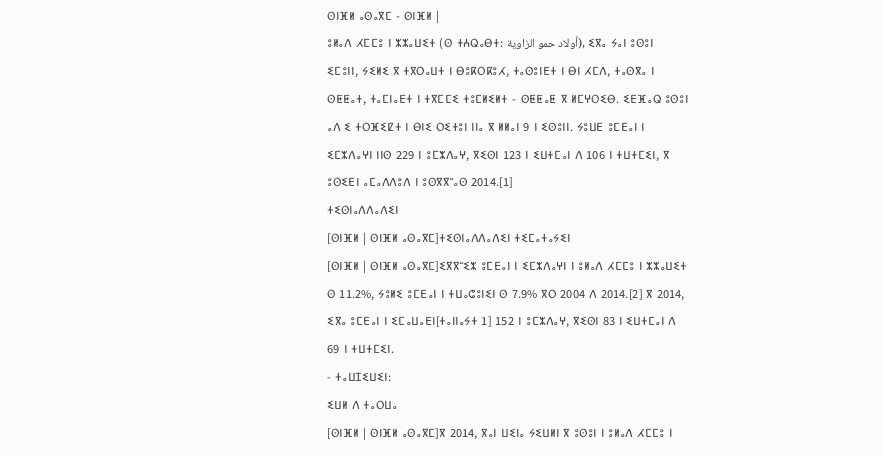ⵙⵏⴼⵍ ⴰⵙⴰⴳⵎ - ⵙⵏⴼⵍ |
ⵓⵍⴰⴷ ⵃⵎⵎⵓ ⵏ ⵣⵣⴰⵡⵉⵜ (ⵙ ⵜⵄⵕⴰⴱⵜ: أولاد حمو الزاوية), ⵉⴳⴰ ⵢⴰⵏ ⵓⵙⵓⵏ ⵉⵎⵓⵏⵏ, ⵢⵉⵍⵉ ⴳ ⵜⴳⵔⴰⵡⵜ ⵏ ⴱⵓⴽⵔⴽⵓⵃ, ⵜⴰⵙⵓⵏⴹⵜ ⵏ ⴱⵏ ⵃⵎⴷ, ⵜⴰⵙⴳⴰ ⵏ ⵙⵟⵟⴰⵜ, ⵜⴰⵎⵏⴰⴹⵜ ⵏ ⵜⴳⵎⵎⵉ ⵜⵓⵎⵍⵉⵍⵜ - ⵙⵟⵟⴰⵟ ⴳ ⵍⵎⵖⵔⵉⴱ. ⵉⴹⴼⴰⵕ ⵓⵙⵓⵏ ⴰⴷ ⵉ ⵜⵔⴼⵉⵇⵜ ⵏ ⴱⵏⵉ ⵔⵉⵜⵓⵏ ⵏⵏⴰ ⴳ ⵍⵍⴰⵏ 9 ⵏ ⵉⵙⵓⵏⵏ. ⵢⵓⵡⴹ ⵓⵎⴹⴰⵏ ⵏ ⵉⵎⵣⴷⴰⵖⵏ ⵏⵏⵙ 229 ⵏ ⵓⵎⵣⴷⴰⵖ, ⴳⵉⵙⵏ 123 ⵏ ⵉⵡⵜⵎⴰⵏ ⴷ 106 ⵏ ⵜⵡⵜⵎⵉⵏ, ⴳ ⵓⵙⵉⴹⵏ ⴰⵎⴰⴷⴷⵓⴷ ⵏ ⵓⵙⴳⴳⵯⴰⵙ 2014.[1]
ⵜⵉⵙⵏⴰⴷⴷⴰⴷⵉⵏ
[ⵙⵏⴼⵍ | ⵙⵏⴼⵍ ⴰⵙⴰⴳⵎ]ⵜⵉⵙⵏⴰⴷⴷⴰⴷⵉⵏ ⵜⵉⵎⴰⵜⴰⵢⵉⵏ
[ⵙⵏⴼⵍ | ⵙⵏⴼⵍ ⴰⵙⴰⴳⵎ]ⵉⴳⴳⵯⵉⵣ ⵓⵎⴹⴰⵏ ⵏ ⵉⵎⵣⴷⴰⵖⵏ ⵏ ⵓⵍⴰⴷ ⵃⵎⵎⵓ ⵏ ⵣⵣⴰⵡⵉⵜ ⵙ 11.2%, ⵢⵓⵍⵉ ⵓⵎⴹⴰⵏ ⵏ ⵜⵡⴰⵛⵓⵏⵉⵏ ⵙ 7.9% ⴳⵔ 2004 ⴷ 2014.[2] ⴳ 2014, ⵉⴳⴰ ⵓⵎⴹⴰⵏ ⵏ ⵉⵎⴰⵡⴰⴹⵏ[ⵜⴰⵏⵏⴰⵢⵜ 1] 152 ⵏ ⵓⵎⵣⴷⴰⵖ, ⴳⵉⵙⵏ 83 ⵏ ⵉⵡⵜⵎⴰⵏ ⴷ 69 ⵏ ⵜⵡⵜⵎⵉⵏ.
- ⵜⴰⵡⵊⵉⵡⵉⵏ:
ⵉⵡⵍ ⴷ ⵜⴰⵔⵡⴰ
[ⵙⵏⴼⵍ | ⵙⵏⴼⵍ ⴰⵙⴰⴳⵎ]ⴳ 2014, ⴳⴰⵏ ⵡⵉⵏⴰ ⵢⵉⵡⵍⵏ ⴳ ⵓⵙⵓⵏ ⵏ ⵓⵍⴰⴷ ⵃⵎⵎⵓ ⵏ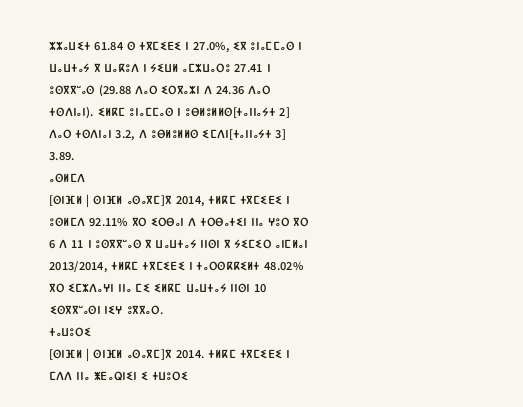ⵣⵣⴰⵡⵉⵜ 61.84 ⵙ ⵜⴳⵎⵉⴹⵉ ⵏ 27.0%, ⵉⴳ ⵓⵏⴰⵎⵎⴰⵙ ⵏ ⵡⴰⵡⵜⴰⵢ ⴳ ⵡⴰⴽⵓⴷ ⵏ ⵢⵉⵡⵍ ⴰⵎⵣⵡⴰⵔⵓ 27.41 ⵏ ⵓⵙⴳⴳⵯⴰⵙ (29.88 ⴷⴰⵔ ⵉⵔⴳⴰⵣⵏ ⴷ 24.36 ⴷⴰⵔ ⵜⵙⴷⵏⴰⵏ). ⵉⵍⴽⵎ ⵓⵏⴰⵎⵎⴰⵙ ⵏ ⵓⴱⵍⵓⵍⵍⵙ[ⵜⴰⵏⵏⴰⵢⵜ 2] ⴷⴰⵔ ⵜⵙⴷⵏⴰⵏ 3.2, ⴷ ⵓⴱⵍⵓⵍⵍⵙ ⵉⵎⴷⵏ[ⵜⴰⵏⵏⴰⵢⵜ 3] 3.89.
ⴰⵙⵍⵎⴷ
[ⵙⵏⴼⵍ | ⵙⵏⴼⵍ ⴰⵙⴰⴳⵎ]ⴳ 2014, ⵜⵍⴽⵎ ⵜⴳⵎⵉⴹⵉ ⵏ ⵓⵙⵍⵎⴷ 92.11% ⴳⵔ ⵉⵔⴱⴰⵏ ⴷ ⵜⵔⴱⴰⵜⵉⵏ ⵏⵏⴰ ⵖⵓⵔ ⴳⵔ 6 ⴷ 11 ⵏ ⵓⵙⴳⴳⵯⴰⵙ ⴳ ⵡⴰⵡⵜⴰⵢ ⵏⵏⵙⵏ ⴳ ⵢⵉⵎⵉⵔ ⴰⵏⵎⵍⴰⵏ 2013/2014, ⵜⵍⴽⵎ ⵜⴳⵎⵉⴹⵉ ⵏ ⵜⴰⵔⵙⴽⴽⵉⵍⵜ 48.02% ⴳⵔ ⵉⵎⵣⴷⴰⵖⵏ ⵏⵏⴰ ⵎⵉ ⵉⵍⴽⵎ ⵡⴰⵡⵜⴰⵢ ⵏⵏⵙⵏ 10 ⵉⵙⴳⴳⵯⴰⵙⵏ ⵏⵉⵖ ⵓⴳⴳⴰⵔ.
ⵜⴰⵡⵓⵔⵉ
[ⵙⵏⴼⵍ | ⵙⵏⴼⵍ ⴰⵙⴰⴳⵎ]ⴳ 2014. ⵜⵍⴽⵎ ⵜⴳⵎⵉⴹⵉ ⵏ ⵎⴷⴷ ⵏⵏⴰ ⵥⴹⴰⵕⵏⵉⵏ ⵉ ⵜⵡⵓⵔⵉ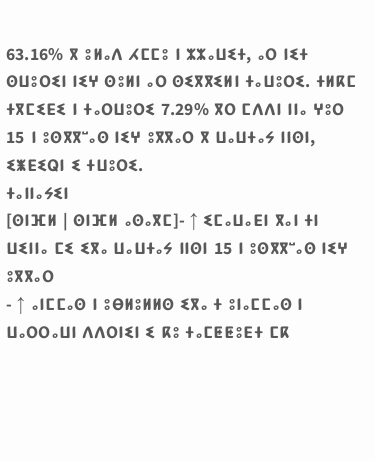63.16% ⴳ ⵓⵍⴰⴷ ⵃⵎⵎⵓ ⵏ ⵣⵣⴰⵡⵉⵜ, ⴰⵔ ⵏⵉⵜ ⵙⵡⵓⵔⵉⵏ ⵏⵉⵖ ⵙⵓⵍⵏ ⴰⵔ ⵙⵉⴳⴳⵉⵍⵏ ⵜⴰⵡⵓⵔⵉ. ⵜⵍⴽⵎ ⵜⴳⵎⵉⴹⵉ ⵏ ⵜⴰⵔⵡⵓⵔⵉ 7.29% ⴳⵔ ⵎⴷⴷⵏ ⵏⵏⴰ ⵖⵓⵔ 15 ⵏ ⵓⵙⴳⴳⵯⴰⵙ ⵏⵉⵖ ⵓⴳⴳⴰⵔ ⴳ ⵡⴰⵡⵜⴰⵢ ⵏⵏⵙⵏ, ⵉⵥⴹⵉⵕⵏ ⵉ ⵜⵡⵓⵔⵉ.
ⵜⴰⵏⵏⴰⵢⵉⵏ
[ⵙⵏⴼⵍ | ⵙⵏⴼⵍ ⴰⵙⴰⴳⵎ]- ↑ ⵉⵎⴰⵡⴰⴹⵏ ⴳⴰⵏ ⵜⵏ ⵡⵉⵏⵏⴰ ⵎⵉ ⵉⴳⴰ ⵡⴰⵡⵜⴰⵢ ⵏⵏⵙⵏ 15 ⵏ ⵓⵙⴳⴳⵯⴰⵙ ⵏⵉⵖ ⵓⴳⴳⴰⵔ
- ↑ ⴰⵏⵎⵎⴰⵙ ⵏ ⵓⴱⵍⵓⵍⵍⵙ ⵉⴳⴰ ⵜ ⵓⵏⴰⵎⵎⴰⵙ ⵏ ⵡⴰⵔⵔⴰⵡⵏ ⴷⴷⵔⵏⵉⵏ ⵉ ⴽⵓ ⵜⴰⵎⵟⵟⵓⴹⵜ ⵎⴽ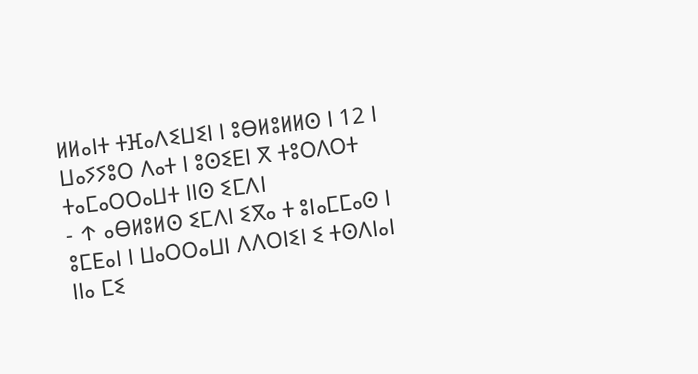ⵍⵍⴰⵏⵜ ⵜⴼⴰⴷⵉⵡⵉⵏ ⵏ ⵓⴱⵍⵓⵍⵍⵙ ⵏ 12 ⵏ ⵡⴰⵢⵢⵓⵔ ⴷⴰⵜ ⵏ ⵓⵙⵉⴹⵏ ⴳ ⵜⵓⵔⴷⵔⵜ ⵜⴰⵎⴰⵔⵔⴰⵡⵜ ⵏⵏⵙ ⵉⵎⴷⵏ
- ↑ ⴰⴱⵍⵓⵍⵙ ⵉⵎⴷⵏ ⵉⴳⴰ ⵜ ⵓⵏⴰⵎⵎⴰⵙ ⵏ ⵓⵎⴹⴰⵏ ⵏ ⵡⴰⵔⵔⴰⵡⵏ ⴷⴷⵔⵏⵉⵏ ⵉ ⵜⵙⴷⵏⴰⵏ ⵏⵏⴰ ⵎⵉ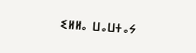ⵉⵍⵍⴰ ⵡⴰⵡⵜⴰⵢ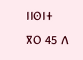ⵏⵏⵙⵏⵜ ⴳⵔ 45 ⴷ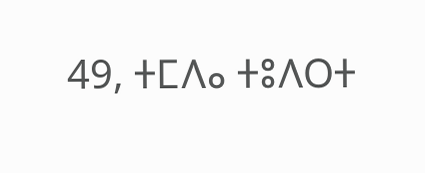49, ⵜⵎⴷⴰ ⵜⵓⴷⵔⵜ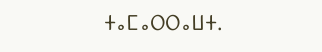ⵜⴰⵎⴰⵔⵔⴰⵡⵜ.